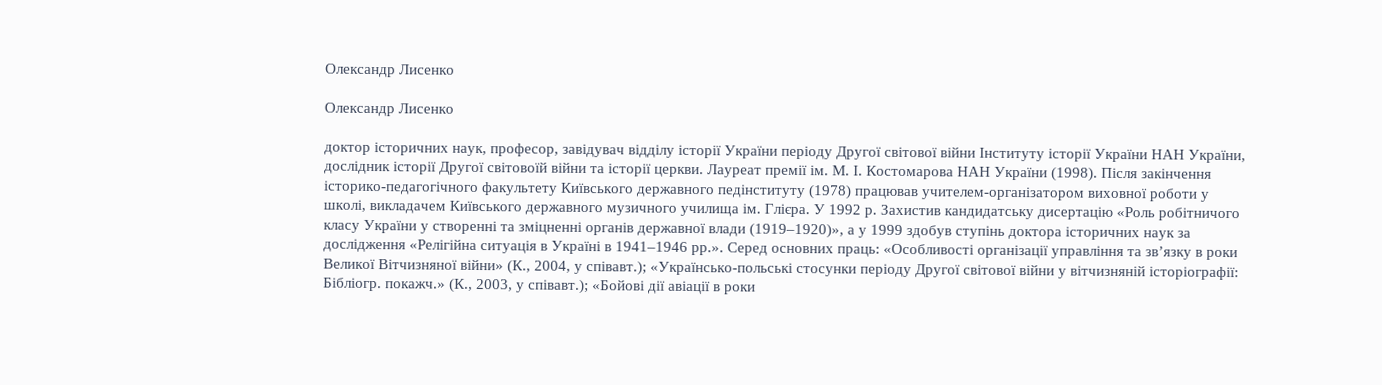Олександр Лисенко

Олександр Лисенко

доктор історичних наук, професор, завідувач відділу історії України періоду Другої світової війни Інституту історії України НАН України, дослідник історії Другої світовоїй війни та історії церкви. Лауреат премії ім. М. І. Костомарова НАН України (1998). Після закінчення історико-педагогічного факультету Київського державного педінституту (1978) працював учителем-організатором виховної роботи у школі, викладачем Київського державного музичного училища ім. Глієра. У 1992 р. Захистив кандидатську дисертацію «Роль робітничого класу України у створенні та зміцненні органів державної влади (1919–1920)», а у 1999 здобув ступінь доктора історичних наук за дослідження «Релігійна ситуація в Україні в 1941–1946 рр.». Серед основних праць: «Особливості організації управління та зв’язку в роки Великої Вітчизняної війни» (К., 2004, у співавт.); «Українсько-польські стосунки періоду Другої світової війни у вітчизняній історіографії: Бібліогр. покажч.» (К., 2003, у співавт.); «Бойові дії авіації в роки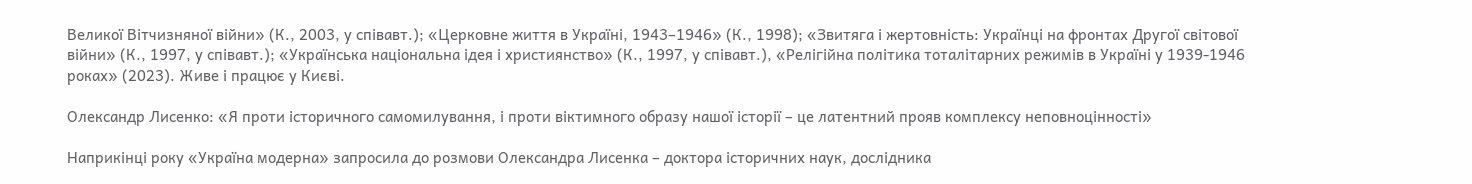Великої Вітчизняної війни» (К., 2003, у співавт.); «Церковне життя в Україні, 1943–1946» (К., 1998); «Звитяга і жертовність: Українці на фронтах Другої світової війни» (К., 1997, у співавт.); «Українська національна ідея і християнство» (К., 1997, у співавт.), «Релігійна політика тоталітарних режимів в Україні у 1939-1946 роках» (2023). Живе і працює у Києві.

Олександр Лисенко: «Я проти історичного самомилування, і проти віктимного образу нашої історії – це латентний прояв комплексу неповноцінності»

Наприкінці року «Україна модерна» запросила до розмови Олександра Лисенка – доктора історичних наук, дослідника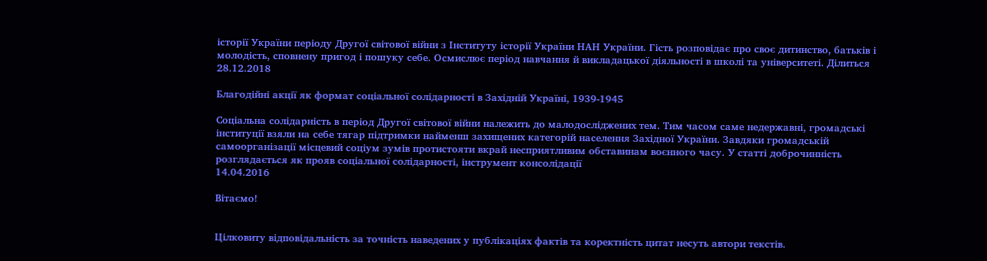історії України періоду Другої світової війни з Інституту історії України НАН України. Гість розповідає про своє дитинство, батьків і молодість, сповнену пригод і пошуку себе. Осмислює період навчання й викладацької діяльності в школі та університеті. Ділиться
28.12.2018

Благодійні акції як формат соціальної солідарності в Західній Україні, 1939-1945

Соціальна солідарність в період Другої світової війни належить до малодосліджених тем. Тим часом саме недержавні, громадські інституції взяли на себе тягар підтримки найменш захищених категорій населення Західної України. Завдяки громадській самоорганізації місцевий соціум зумів протистояти вкрай несприятливим обставинам воєнного часу. У статті доброчинність розглядається як прояв соціальної солідарності, інструмент консолідації
14.04.2016

Вітаємо!


Цілковиту відповідальність за точність наведених у публікаціях фактів та коректність цитат несуть автори текстів.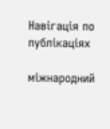Навігація по публікаціях

міжнародний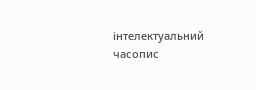інтелектуальний часопис